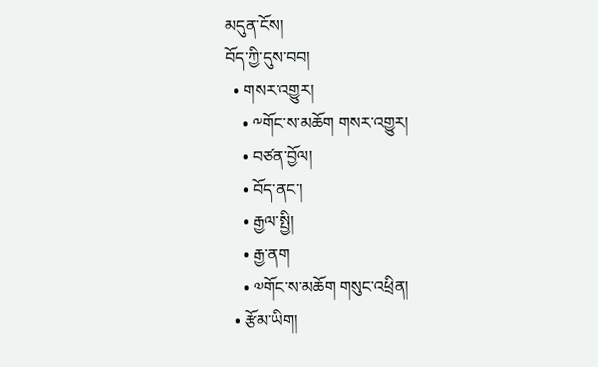མདུན་ངོས།
བོད་ཀྱི་དུས་བབ།
  • གསར་འགྱུར།
    • ༸གོང་ས་མཆོག གསར་འགྱུར།
    • བཙན་བྱོལ།
    • བོད་ནང་།
    • རྒྱལ་སྤྱི།
    • རྒྱ་ནག
    • ༧གོང་ས་མཆོག གསུང་འཕྲིན།
  • རྩོམ་ཡིག།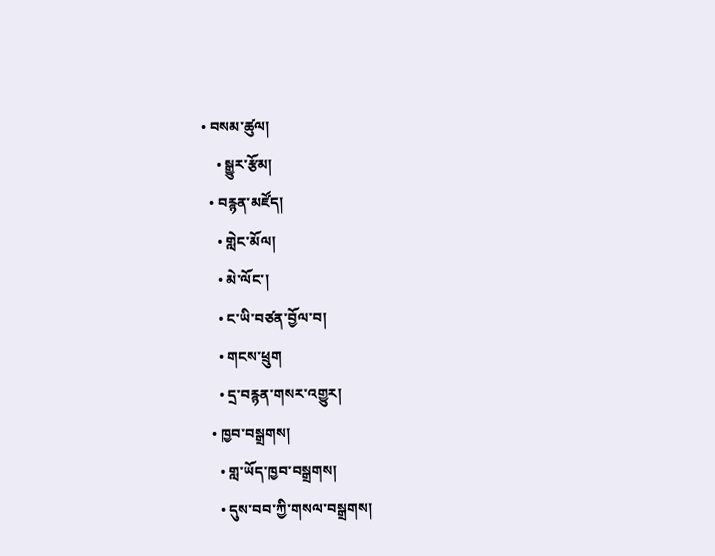• བསམ་ཚུལ།
    • སྒྱུར་རྩོམ།
  • བརྙན་མཛོད།
    • གླེང་མོལ།
    • མེ་ལོང་།
    • ང་ཡི་བཙན་བྱོལ་བ།
    • གངས་ཕྲུག
    • དྲ་བརྙན་གསར་འགྱུར།
  • ཁྱབ་བསྒྲགས།
    • གླ་ཡོད་ཁྱབ་བསྒྲགས།
    • དུས་བབ་ཀྱི་གསལ་བསྒྲགས།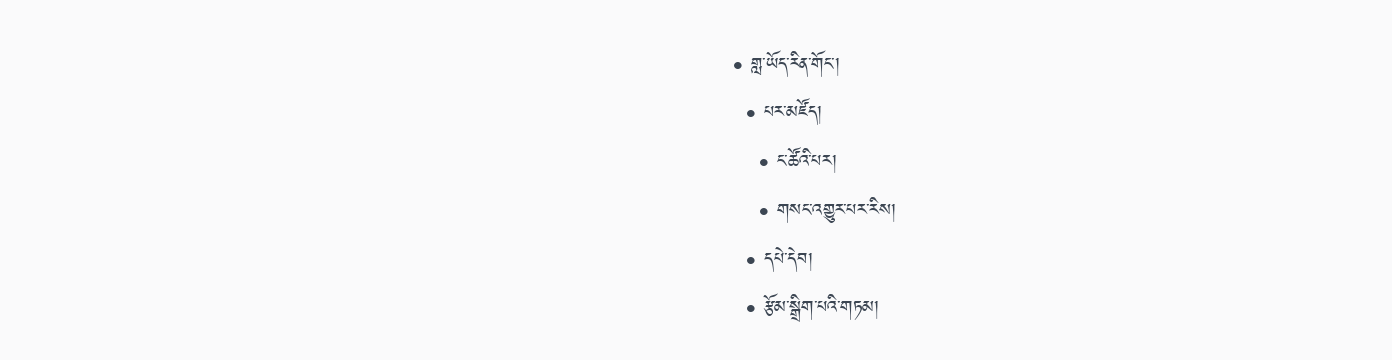• གླ་ཡོད་རིན་གོང་།
  • པར་མཛོད།
    • ང་ཚོའི་པར།
    • གསང་འགྱུར་པར་རིས།
  • དཔེ་དེབ།
  • རྩོམ་སྒྲིག་པའི་གཏམ།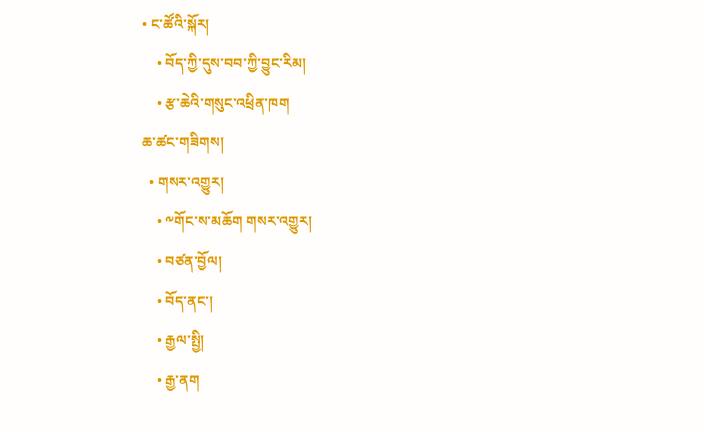• ང་ཚོའི་སྐོར།
    • བོད་ཀྱི་དུས་བབ་ཀྱི་བྱུང་རིམ།
    • རྩ་ཆེའི་གསུང་འཕྲིན་ཁག
ཆ་ཚང་གཟིགས།
  • གསར་འགྱུར།
    • ༸གོང་ས་མཆོག གསར་འགྱུར།
    • བཙན་བྱོལ།
    • བོད་ནང་།
    • རྒྱལ་སྤྱི།
    • རྒྱ་ནག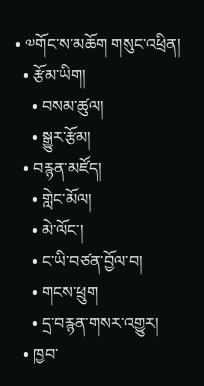• ༧གོང་ས་མཆོག གསུང་འཕྲིན།
  • རྩོམ་ཡིག།
    • བསམ་ཚུལ།
    • སྒྱུར་རྩོམ།
  • བརྙན་མཛོད།
    • གླེང་མོལ།
    • མེ་ལོང་།
    • ང་ཡི་བཙན་བྱོལ་བ།
    • གངས་ཕྲུག
    • དྲ་བརྙན་གསར་འགྱུར།
  • ཁྱབ་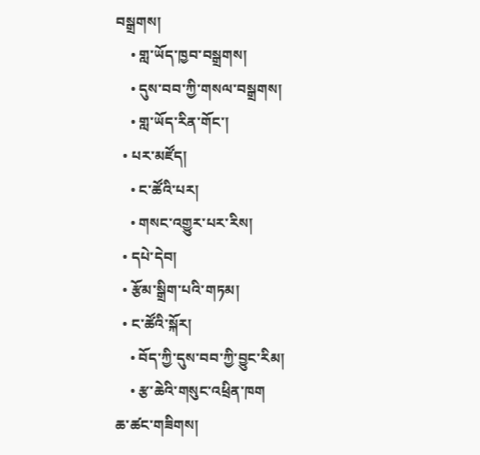བསྒྲགས།
    • གླ་ཡོད་ཁྱབ་བསྒྲགས།
    • དུས་བབ་ཀྱི་གསལ་བསྒྲགས།
    • གླ་ཡོད་རིན་གོང་།
  • པར་མཛོད།
    • ང་ཚོའི་པར།
    • གསང་འགྱུར་པར་རིས།
  • དཔེ་དེབ།
  • རྩོམ་སྒྲིག་པའི་གཏམ།
  • ང་ཚོའི་སྐོར།
    • བོད་ཀྱི་དུས་བབ་ཀྱི་བྱུང་རིམ།
    • རྩ་ཆེའི་གསུང་འཕྲིན་ཁག
ཆ་ཚང་གཟིགས།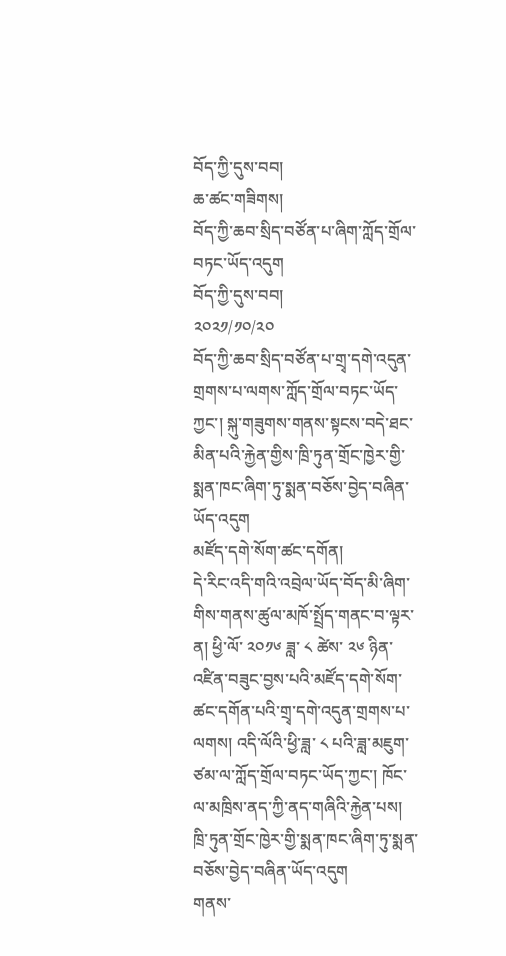བོད་ཀྱི་དུས་བབ།
ཆ་ཚང་གཟིགས།
བོད་ཀྱི་ཆབ་སྲིད་བཙོན་པ་ཞིག་ཀློད་གྲོལ་བཏང་ཡོད་འདུག
བོད་ཀྱི་དུས་བབ།
༢༠༢༡/༡༠/༢༠
བོད་ཀྱི་ཆབ་སྲིད་བཙོན་པ་གྲྭ་དགེ་འདུན་གྲགས་པ་ལགས་ཀློད་གྲོལ་བཏང་ཡོད་ཀྱང་། སྐུ་གཟུགས་གནས་སྟངས་བདེ་ཐང་མིན་པའི་རྐྱེན་གྱིས་ཁྲི་ཏུན་གྲོང་ཁྱེར་གྱི་སྨན་ཁང་ཞིག་ཏུ་སྨན་བཅོས་བྱེད་བཞིན་ཡོད་འདུག
མཛོད་དགེ་སོག་ཚང་དགོན།
དེ་རིང་འདི་གའི་འབྲེལ་ཡོད་བོད་མི་ཞིག་གིས་གནས་ཚུལ་མཁོ་སྤྲོད་གནང་བ་ལྟར་ན། ཕྱི་ལོ་ ༢༠༡༦ ཟླ་ ༨ ཚེས་ ༢༦ ཉིན་འཛིན་བཟུང་བྱས་པའི་མཛོད་དགེ་སོག་ཚང་དགོན་པའི་གྲྭ་དགེ་འདུན་གྲགས་པ་ལགས། འདི་ལོའི་ཕྱི་ཟླ་ ༨ པའི་ཟླ་མཇུག་ཙམ་ལ་ཀློད་གྲོལ་བཏང་ཡོད་ཀྱང་། ཁོང་ལ་མཁྲིས་ནད་ཀྱི་ནད་གཞིའི་རྐྱེན་པས། ཁྲི་ཏུན་གྲོང་ཁྱེར་གྱི་སྨན་ཁང་ཞིག་ཏུ་སྨན་བཅོས་བྱེད་བཞིན་ཡོད་འདུག
གནས་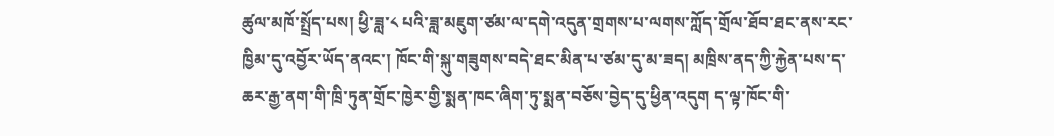ཚུལ་མཁོ་སྤྲོད་པས། ཕྱི་ཟླ་༨ པའི་ཟླ་མཇུག་ཙམ་ལ་དགེ་འདུན་གྲགས་པ་ལགས་ཀློད་གྲོལ་ཐོབ་ཐང་ནས་རང་ཁྱིམ་དུ་འབྱོར་ཡོད་ནའང་། ཁོང་གི་སྐུ་གཟུགས་བདེ་ཐང་མིན་པ་ཙམ་དུ་མ་ཟད། མཁྲིས་ནད་ཀྱི་རྐྱེན་པས་ད་ཆར་རྒྱ་ནག་གི་ཁྲི་ཏུན་གྲོང་ཁྱེར་གྱི་སྨན་ཁང་ཞིག་ཏུ་སྨན་བཅོས་བྱེད་དུ་ཕྱིན་འདུག ད་ལྟ་ཁོང་གི་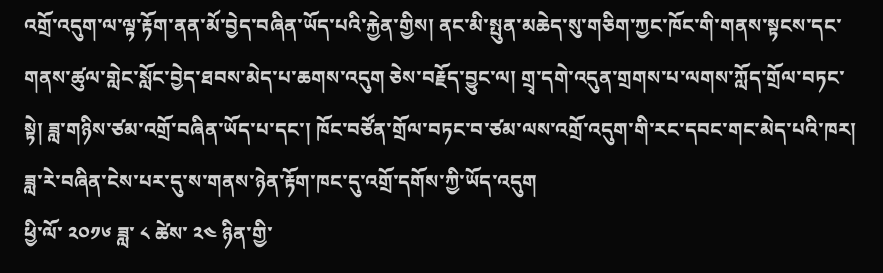འགྲོ་འདུག་ལ་ལྟ་རྟོག་ནན་མོ་བྱེད་བཞིན་ཡོད་པའི་རྐྱེན་གྱིས། ནང་མི་སྤུན་མཆེད་སུ་གཅིག་ཀྱང་ཁོང་གི་གནས་སྟངས་དང་གནས་ཚུལ་གླེང་སློང་བྱེད་ཐབས་མེད་པ་ཆགས་འདུག ཅེས་བརྗོད་བྱུང་ལ། གྲྭ་དགེ་འདུན་གྲགས་པ་ལགས་ཀློད་གྲོལ་བཏང་སྟེ། ཟླ་གཉིས་ཙམ་འགྲོ་བཞིན་ཡོད་པ་དང་། ཁོང་བཙོན་གྲོལ་བཏང་བ་ཙམ་ལས་འགྲོ་འདུག་གི་རང་དབང་གང་མེད་པའི་ཁར། ཟླ་རེ་བཞིན་ངེས་པར་དུ་ས་གནས་ཉེན་རྟོག་ཁང་དུ་འགྲོ་དགོས་ཀྱི་ཡོད་འདུག
ཕྱི་ལོ་ ༢༠༡༦ ཟླ་ ༨ ཚེས་ ༢༤ ཉིན་གྱི་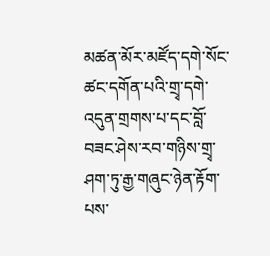མཚན་མོར་མཛོད་དགེ་སོང་ཚང་དགོན་པའི་གྲྭ་དགེ་འདུན་གྲགས་པ་དང་བློ་བཟང་ཤེས་རབ་གཉིས་གྲྭ་ཤག་ཏུ་རྒྱ་གཞུང་ཉེན་རྟོག་པས་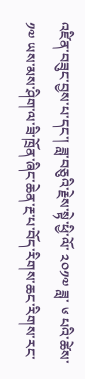འཛིན་བཟུང་བྱས་པ་དང་། ཟླ་བཅུའི་རྗེས་སྟེ་ཕྱི་ལོ་ ༢༠༡༧ ཟླ་ ༦ པའི་ཚེས་ ༡༧ ཡས་མས་ཤིག་ལ་ཟི་ཁྲོན་ཞིང་ཆེན་རྔ་པ་བོད་རིགས་ཆང་རིགས་རང་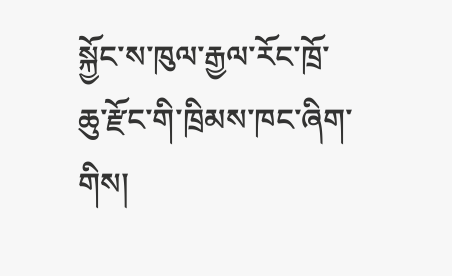སྐྱོང་ས་ཁུལ་རྒྱལ་རོང་ཁྲོ་ཆུ་རྫོང་གི་ཁྲིམས་ཁང་ཞིག་གིས།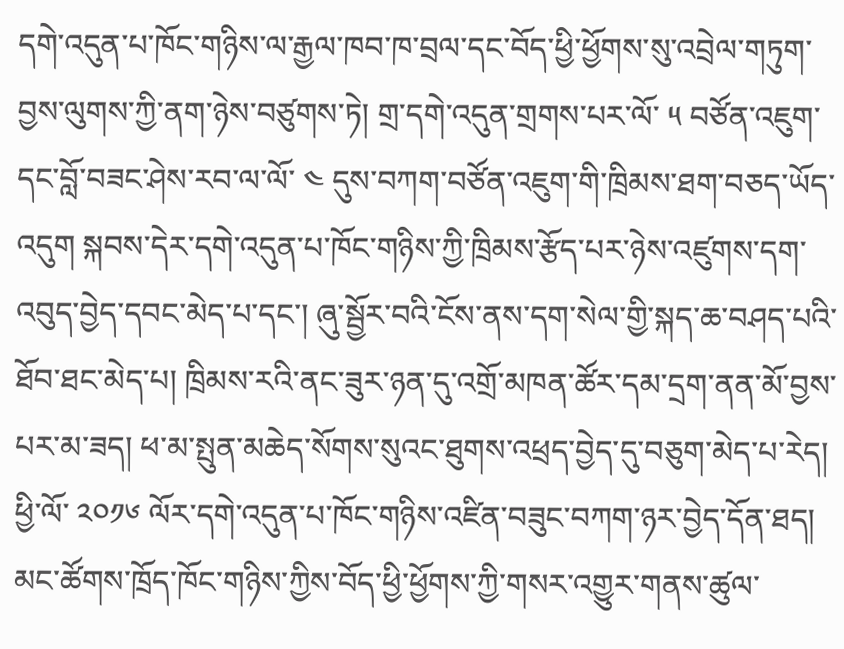དགེ་འདུན་པ་ཁོང་གཉིས་ལ་རྒྱལ་ཁབ་ཁ་བྲལ་དང་བོད་ཕྱི་ཕྱོགས་སུ་འབྲེལ་གཏུག་བྱས་ལུགས་ཀྱི་ནག་ཉེས་བཙུགས་ཏེ། གྲ་དགེ་འདུན་གྲགས་པར་ལོ་ ༥ བཙོན་འཇུག་དང་བློ་བཟང་ཤེས་རབ་ལ་ལོ་ ༤ དུས་བཀག་བཙོན་འཇུག་གི་ཁྲིམས་ཐག་བཅད་ཡོད་འདུག སྐབས་དེར་དགེ་འདུན་པ་ཁོང་གཉིས་ཀྱི་ཁྲིམས་རྩོད་པར་ཉེས་འཛུགས་དག་འབུད་བྱེད་དབང་མེད་པ་དང་། ཞུ་སྦྱོར་བའི་ངོས་ནས་དག་སེལ་གྱི་སྐད་ཆ་བཤད་པའི་ཐོབ་ཐང་མེད་པ། ཁྲིམས་རའི་ནང་ཟུར་ཉན་དུ་འགྲོ་མཁན་ཚོར་དམ་དྲག་ནན་མོ་བྱས་པར་མ་ཟད། ཕ་མ་སྤུན་མཆེད་སོགས་སུའང་ཐུགས་འཕྲད་བྱེད་དུ་བཅུག་མེད་པ་རེད།
ཕྱི་ལོ་ ༢༠༡༦ ལོར་དགེ་འདུན་པ་ཁོང་གཉིས་འཛིན་བཟུང་བཀག་ཉར་བྱེད་དོན་ཐད། མང་ཚོགས་ཁྲོད་ཁོང་གཉིས་ཀྱིས་བོད་ཕྱི་ཕྱོགས་ཀྱི་གསར་འགྱུར་གནས་ཚུལ་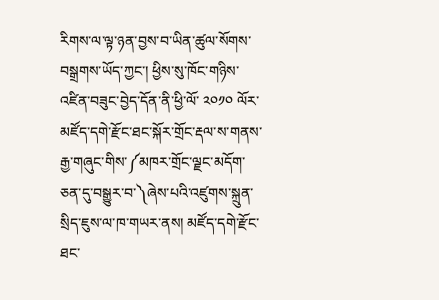རིགས་ལ་ལྟ་ཉན་བྱས་བ་ཡིན་ཚུལ་སོགས་བསྒྲགས་ཡོད་ཀྱང་། ཕྱིས་སུ་ཁོང་གཉིས་འཛིན་བཟུང་བྱེད་དོན་ནི་ཕྱི་ལོ་ ༢༠༡༠ ལོར་མཛོད་དགེ་རྫོང་ཐང་སྐོར་གྲོང་རྡལ་ས་གནས་རྒྱ་གཞུང་གིས་༼མཁར་གྲོང་ལྗང་མདོག་ཅན་དུ་བསྒྱུར་བ་༽ཞེས་པའི་འཛུགས་སྐྲུན་སྲིད་ཇུས་ལ་ཁ་གཡར་ནས། མཛོད་དགེ་རྫོང་ཐང་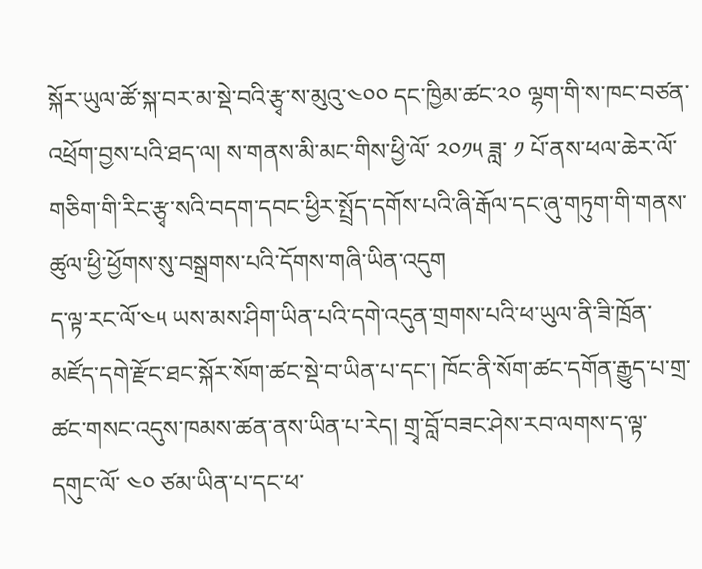སྐོར་ཡུལ་ཚོ་སྐ་བར་མ་སྡེ་བའི་རྩྭ་ས་མུའུ་༤༠༠ དང་ཁྱིམ་ཚང་༢༠ ལྷག་གི་ས་ཁང་བཙན་འཕྲོག་བྱས་པའི་ཐད་ལ། ས་གནས་མི་མང་གིས་ཕྱི་ལོ་ ༢༠༡༥ ཟླ་ ༡ པོ་ནས་ཕལ་ཆེར་ལོ་གཅིག་གི་རིང་རྩྭ་སའི་བདག་དབང་ཕྱིར་སྤྲོད་དགོས་པའི་ཞི་རྒོལ་དང་ཞུ་གཏུག་གི་གནས་ཚུལ་ཕྱི་ཕྱོགས་སུ་བསྒྲགས་པའི་དོགས་གཞི་ཡིན་འདུག
ད་ལྟ་རང་ལོ་༤༥ ཡས་མས་ཤིག་ཡིན་པའི་དགེ་འདུན་གྲགས་པའི་ཕ་ཡུལ་ནི་ཟི་ཁྲོན་མཛོད་དགེ་རྫོང་ཐང་སྐོར་སོག་ཚང་སྡེ་བ་ཡིན་པ་དང་། ཁོང་ནི་སོག་ཚང་དགོན་རྒྱུད་པ་གྲ་ཚང་གསང་འདུས་ཁམས་ཚན་ནས་ཡིན་པ་རེད། གྲྭ་བློ་བཟང་ཤེས་རབ་ལགས་ད་ལྟ་དགུང་ལོ་ ༤༠ ཙམ་ཡིན་པ་དང་ཕ་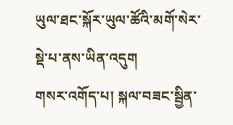ཡུལ་ཐང་སྐོར་ཡུལ་ཚོའི་མགོ་སེར་སྡེ་པ་ནས་ཡིན་འདུག
གསར་འགོད་པ། སྐལ་བཟང་སྦྱིན་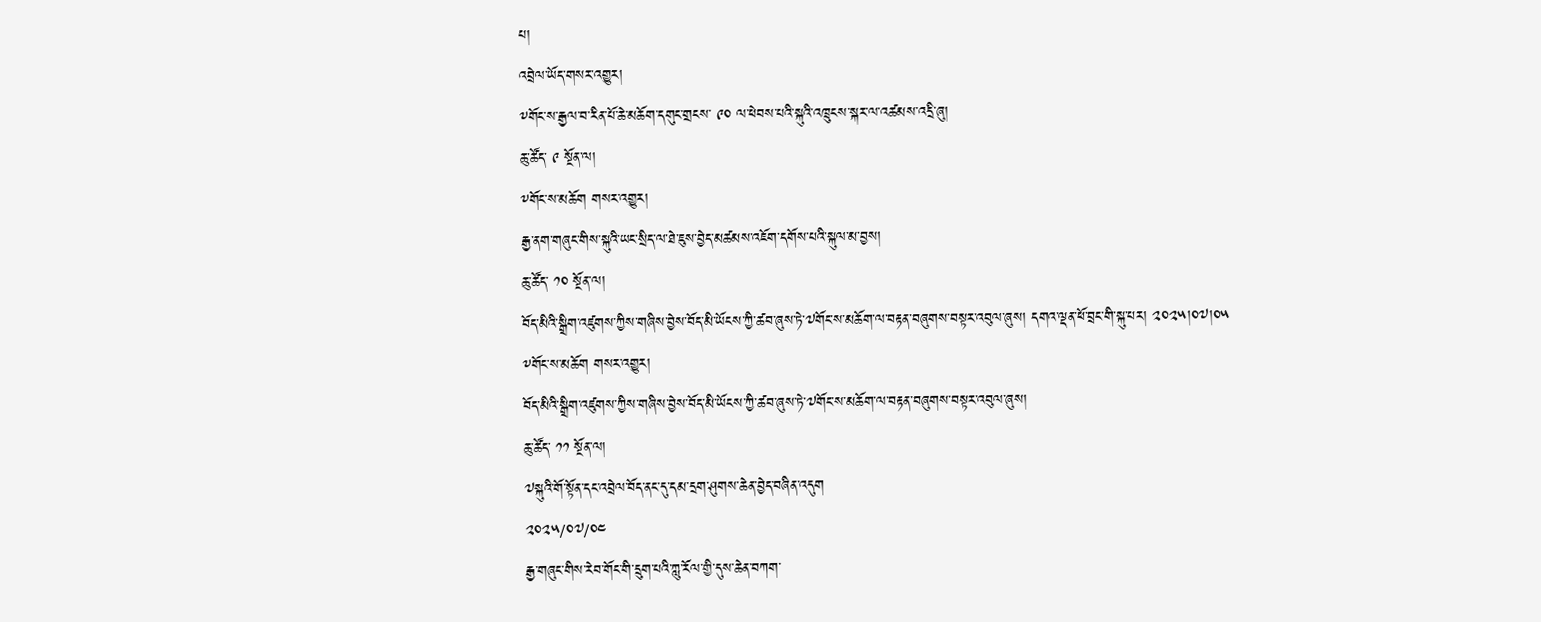པ།
འབྲེལ་ཡོད་གསར་འགྱུར།
༸གོང་ས་རྒྱལ་བ་རིན་པོ་ཆེ་མཆོག་དགུང་གྲངས་ ༩༠ ལ་ཕེབས་པའི་སྐུའི་འཁྲུངས་སྐར་ལ་འཚམས་འདྲི་ཞུ།
ཆུ་ཚོད་ ༩ སྔོན་ལ།
༸གོང་ས་མཆོག གསར་འགྱུར།
རྒྱ་ནག་གཞུང་གིས་སྐུའི་ཡང་སྲིད་ལ་ཐེ་ཇུས་བྱེད་མཚམས་འཇོག་དགོས་པའི་སྐུལ་མ་བྱས།
ཆུ་ཚོད་ ༡༠ སྔོན་ལ།
བོད་མིའི་སྒྲིག་འཛུགས་ཀྱིས་གཞིས་བྱེས་བོད་མི་ཡོངས་ཀྱི་ཚབ་ཞུས་ཏེ་༧གོང་ས་མཆོག་ལ་བརྟན་བཞུགས་བསྟར་འབུལ་ཞུས། དགའ་ལྡན་ཕོ་བྲང་གི་སྐུ་པར། ༢༠༢༥།༠༧།༠༥
༸གོང་ས་མཆོག གསར་འགྱུར།
བོད་མིའི་སྒྲིག་འཛུགས་ཀྱིས་གཞིས་བྱེས་བོད་མི་ཡོངས་ཀྱི་ཚབ་ཞུས་ཏེ་༧གོང་ས་མཆོག་ལ་བརྟན་བཞུགས་བསྟར་འབུལ་ཞུས།
ཆུ་ཚོད་ ༡༡ སྔོན་ལ།
༧སྐུའི་གོ་སྟོན་དང་འབྲེལ་བོད་ནང་དུ་དམ་དྲག་ཤུགས་ཆེན་བྱེད་བཞིན་འདུག
༢༠༢༥/༠༧/༠༤
རྒྱ་གཞུང་གིས་རེབ་གོང་གི་དྲུག་པའི་ཀླུ་རོལ་གྱི་དུས་ཆེན་བཀག་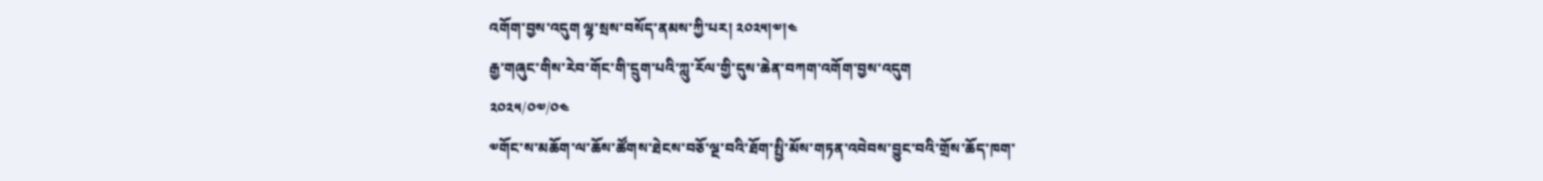འགོག་བྱས་འདུག ལྷ་སྲས་བསོད་ནམས་ཀྱི་པར། ༢༠༢༥།༧།༤
རྒྱ་གཞུང་གིས་རེབ་གོང་གི་དྲུག་པའི་ཀླུ་རོལ་གྱི་དུས་ཆེན་བཀག་འགོག་བྱས་འདུག
༢༠༢༥/༠༧/༠༤
༧གོང་ས་མཆོག་ལ་ཆོས་ཚོགས་ཐེངས་བཅོ་ལྔ་བའི་ཐོག་སྤྱི་མོས་གཏན་འབེབས་བྱུང་བའི་གྲོས་ཆོད་ཁག་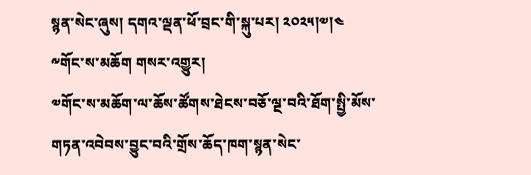སྙན་སེང་ཞུས། དགའ་ལྡན་ཕོ་བྲང་གི་སྐུ་པར། ༢༠༢༥།༧།༤
༸གོང་ས་མཆོག གསར་འགྱུར།
༧གོང་ས་མཆོག་ལ་ཆོས་ཚོགས་ཐེངས་བཅོ་ལྔ་བའི་ཐོག་སྤྱི་མོས་གཏན་འབེབས་བྱུང་བའི་གྲོས་ཆོད་ཁག་སྙན་སེང་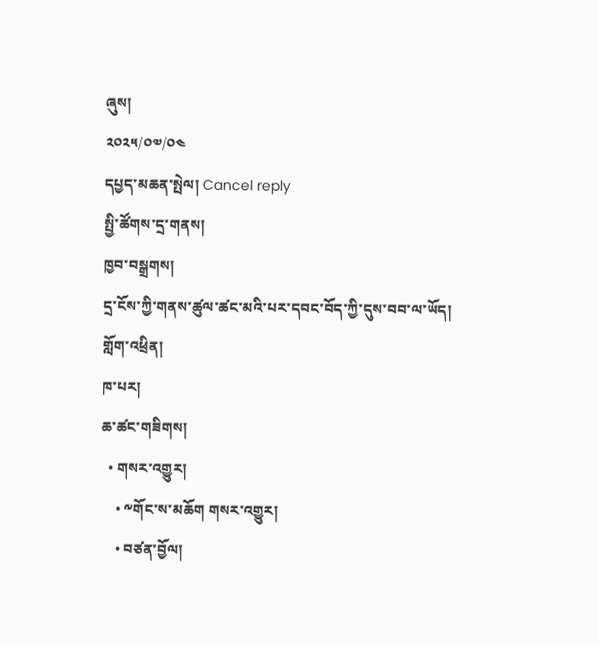ཞུས།
༢༠༢༥/༠༧/༠༤
དཔྱད་མཆན་སྤེལ། Cancel reply
སྤྱི་ཚོགས་དྲ་གནས།
ཁྱབ་བསྒྲགས།
དྲ་ངོས་ཀྱི་གནས་ཚུལ་ཚང་མའི་པར་དབང་བོད་ཀྱི་དུས་བབ་ལ་ཡོད།
གློག་འཕྲིན།
ཁ་པར།
ཆ་ཚང་གཟིགས།
  • གསར་འགྱུར།
    • ༸གོང་ས་མཆོག གསར་འགྱུར།
    • བཙན་བྱོལ།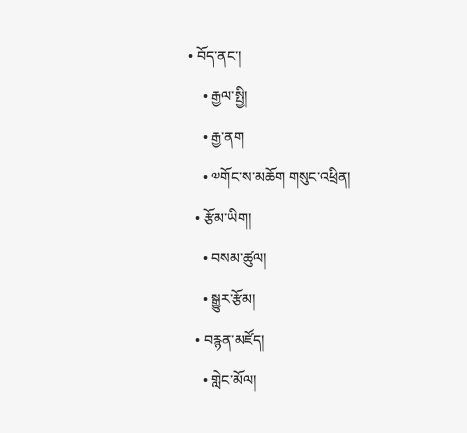• བོད་ནང་།
    • རྒྱལ་སྤྱི།
    • རྒྱ་ནག
    • ༧གོང་ས་མཆོག གསུང་འཕྲིན།
  • རྩོམ་ཡིག།
    • བསམ་ཚུལ།
    • སྒྱུར་རྩོམ།
  • བརྙན་མཛོད།
    • གླེང་མོལ།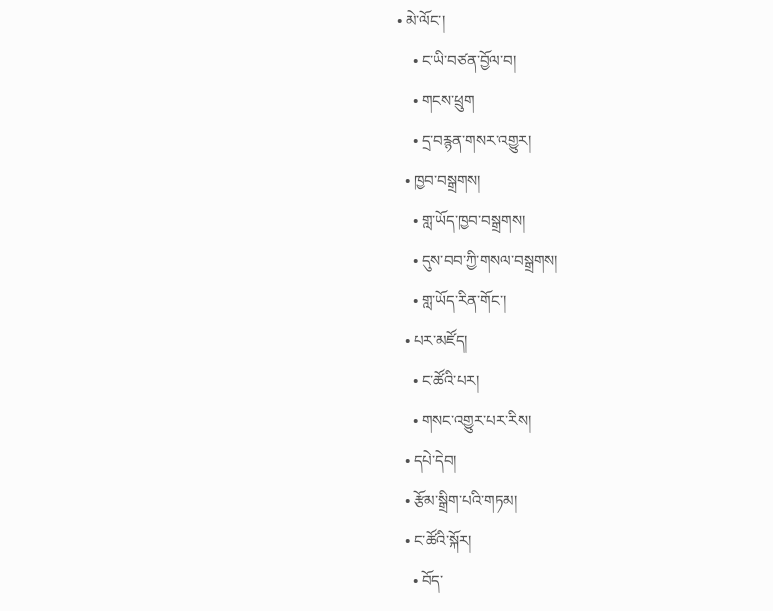• མེ་ལོང་།
    • ང་ཡི་བཙན་བྱོལ་བ།
    • གངས་ཕྲུག
    • དྲ་བརྙན་གསར་འགྱུར།
  • ཁྱབ་བསྒྲགས།
    • གླ་ཡོད་ཁྱབ་བསྒྲགས།
    • དུས་བབ་ཀྱི་གསལ་བསྒྲགས།
    • གླ་ཡོད་རིན་གོང་།
  • པར་མཛོད།
    • ང་ཚོའི་པར།
    • གསང་འགྱུར་པར་རིས།
  • དཔེ་དེབ།
  • རྩོམ་སྒྲིག་པའི་གཏམ།
  • ང་ཚོའི་སྐོར།
    • བོད་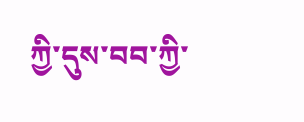ཀྱི་དུས་བབ་ཀྱི་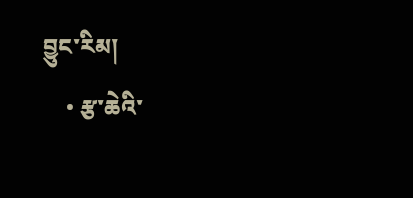བྱུང་རིམ།
    • རྩ་ཆེའི་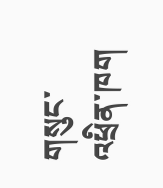གསུང་འཕྲིན་ཁག